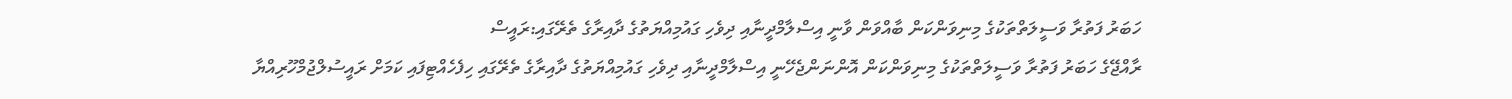ހަބަރު ފަތުރާ ވަސީލަތްތަކުގެ މިނިވަންކަން ބާއްވަން ވާނީ އިސްލާމްދީނާއި ދިވެހި ގައުމިއްޔަތުގެ ދާއިރާގެ ތެރޭގައި:ރައީސް
ރާއްޖޭގެ ހަބަރު ފަތުރާ ވަސީލަތްތަކުގެ މިނިވަންކަން އޮންނަންޖެހޭނީ އިސްލާމްދީނާއި ދިވެހި ގައުމިއްޔަތުގެ ދާއިރާގެ ތެރޭގައި ހިފެހެއްޓިފައި ކަމަށް ރައީސުލްޖުމްހޫރިއްޔާ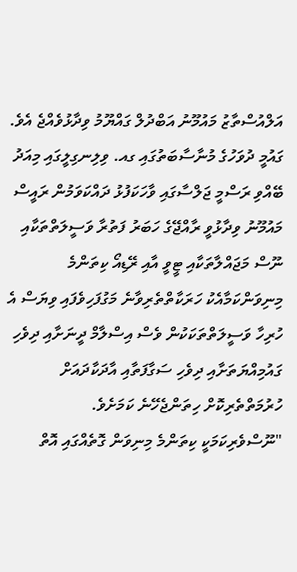އަލްއުސްތާޒު މައުމޫނު އަބްދުލް ގައްޔޫމު ވިދާޅުވެއްޖެ އެވެ.
ގައުމީ ދުވަހުގެ މުނާސާބަތުގައި ގއ. ވިލިނގިލީގައި މިއަދު ބޭއްވި ރަސްމީ ޖަލްސާގައި ވާހަކަފުޅު ދައްކަވަމުން ރައީސް މައުމޫނު ވިދާޅުވީ ރާއްޖޭގެ ހަބަރު ފަތުރާ ވަސީލަތްތަކާއި ނޫސް މަޖައްލާތަކާއި ޓީވީ އާއި ރޭޑިއޯ ކިތަންމެ މިނިވަންކަމާއެކު ހަރަކާތްތެރިވާނެ މަގުފަހިވެފައި ވިޔަސް އެ ހުރިހާ ވަސީލަތްތަކަކުން ވެސް އިސްލާމް ދީނަށާއި ދިވެހި ގައުމިއްޔަތަށާއި ދިވެހި ސަގާފަތާއި އާދަކާދައަށް ހުރުމަތްތެރިކޮށް ހިތަންޖެހޭނެ ކަމަށެވެ.
"ނޫސްވެރިކަމަކީ ކިތަންމެ މިނިވަން ގޮތެއްގައި އޮތް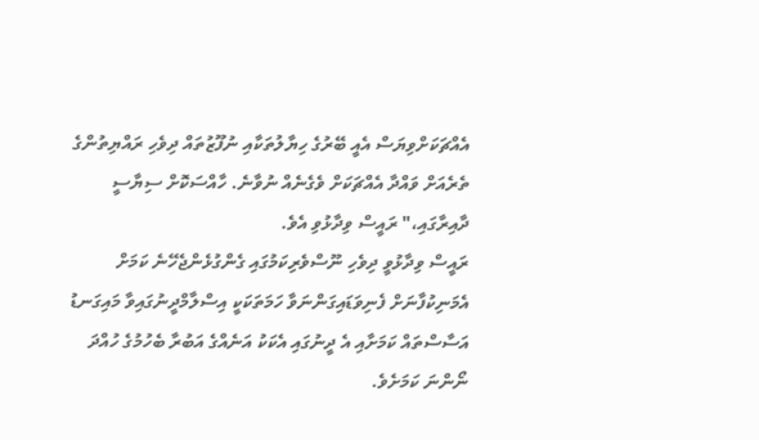އެއްޗަކަށްވިޔަސް އެއީ ބޭރުގެ ހިޔާލުތަކާއި ނުފޫޒުތައް ދިވެހި ރައްޔިތުންގެ ތެރެއަށް ވައްދާ އެއްޗަކަށް ވެގެނެއް ނުވާނެ. ހާއްސަކޮށް ސިޔާސީ ދާއިރާގައި،" ރައީސް ވިދާޅުވި އެވެ.
ރައީސް ވިދާޅުވީ ދިވެހި ނޫސްވެރިކަމުގައި ގެންގުޅެންޖެހޭނެ ކަމަށް އެމަނިކުފާނަށް ފެނިވަޑައިގަންނަވާ ހަމަތަކަކީ އިސްލާމްދީނުގައިވާ މައިގަނޑު އަސާސްތައް ކަމަށާއި އެ ދީނުގައި އެކަކު އަނެއްގެ އަބުރާ ބެހުމުގެ ހުއްދަ ނޯންނަ ކަމަށެވެ.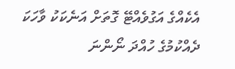އެކެއްގެ އަގުވެއްޓޭ ގޮތަށް އަނެކަކު ވާހަކަ ދެއްކުމުގެ ހުއްދަ ނޯންނަ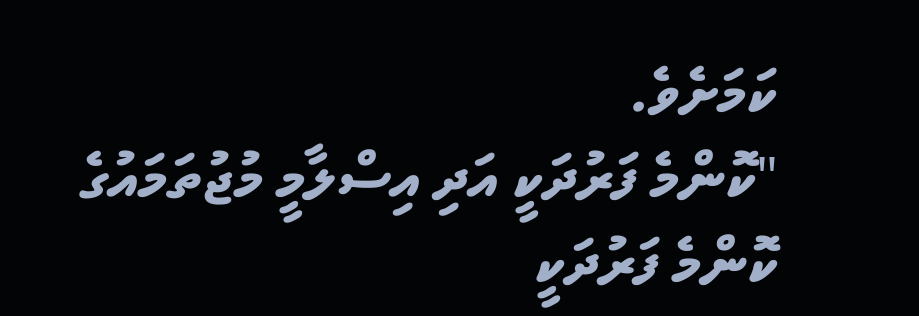ކަމަށެވެ.
"ކޮންމެ ފަރުދަކީ އަދި އިސްލާމީ މުޖުތަމައުގެ ކޮންމެ ފަރުދަކީ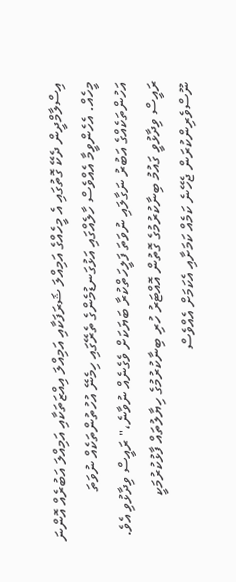އިސްލާމްދީން ދެކޭ ގޮތުގައި އެ މީހެއްގެ އަމިއްލަ ޝަރަފަކާއި އަމިއްލަ އިއްޒަތަކާއި އަމިއްލަ އަބުރެއް އޮންނަ މީހެއް. އެހެންވީމާ އެއްވެސް ހާލެއްގައި އަޅުގަނޑުމެންގެ ތެރޭގައި ހިމެނޭ އުހުތުންތަކެއް ނުވަތަ އަހުންތަކެއްގެ އަބުރު ނަގާލައި ނުވަތަ ފަލީހަތްކުރާ ބަޔަކަށް ވެގެނެއް ނުވާނެ،" ރައީސް ވިދާޅުވި އެވެ.
ރައީސް ވިދާޅުވީ ގައުމު ބިނާކުރުމުގެ ގޮތުން އޮއްޓަރު ހުރި ބިނާކުރުމުގެ ހިޔާލުތައް ފާޅުކުރުމަކީ ނޫސްވެރިންކުރަން ޖެހޭނެ ކަމެއް ކަމަށާއި އެކަމަށް އެއްވެސް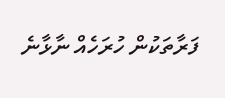ފަރާތަކުން ހުރަހެއް ނާޅާނެ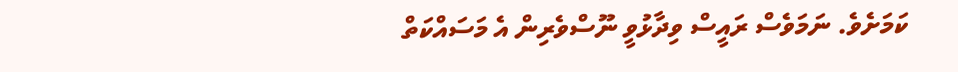ކަމަށެވެ. ނަމަވެސް ރައީސް ވިދާޅުވީ ނޫސްވެރިން އެ މަސައްކަތް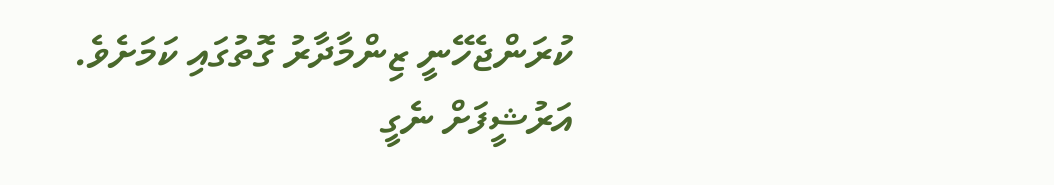ކުރަންޖެހޭނީ ޒިންމާދާރު ގޮތުގައި ކަމަށެވެ.
އަރުޝީފަށް ނެގީ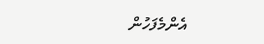އެންމެފަހުން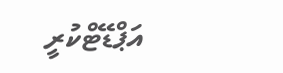އަޕްޑޭޓްކުރީ